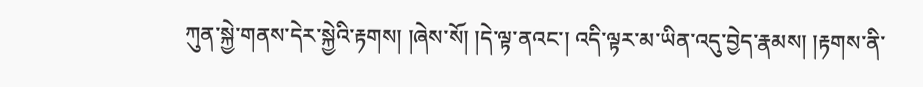ཀུན་སྐྱེ་གནས་དེར་སྐྱེའི་རྟགས། །ཞེས་སོ། །དེ་ལྟ་ནའང་། འདི་ལྟར་མ་ཡིན་འདུ་བྱེད་རྣམས། །རྟགས་ནི་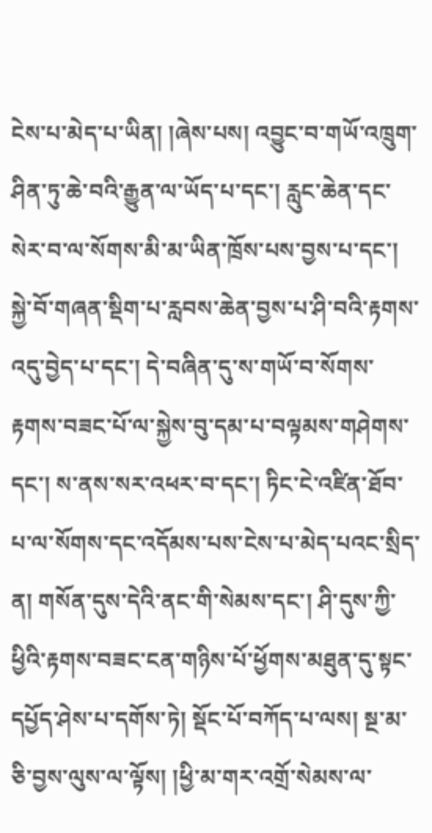ངེས་པ་མེད་པ་ཡིན། །ཞེས་པས། འབྱུང་བ་གཡོ་འཁྲུག་ཤིན་ཏུ་ཆེ་བའི་རྒྱུན་ལ་ཡོད་པ་དང་། རླུང་ཆེན་དང་སེར་བ་ལ་སོགས་མི་མ་ཡིན་ཁྲོས་པས་བྱས་པ་དང་། སྐྱེ་བོ་གཞན་སྡིག་པ་རླབས་ཆེན་བྱས་པ་ཤི་བའི་རྟགས་འདུ་བྱེད་པ་དང་། དེ་བཞིན་དུ་ས་གཡོ་བ་སོགས་རྟགས་བཟང་པོ་ལ་སྐྱེས་བུ་དམ་པ་བལྟམས་གཤེགས་དང་། ས་ནས་སར་འཕར་བ་དང་། ཏིང་ངེ་འཛིན་ཐོབ་པ་ལ་སོགས་དང་འདོམས་པས་ངེས་པ་མེད་པའང་སྲིད་ན། གསོན་དུས་དེའི་ནང་གི་སེམས་དང་། ཤི་དུས་ཀྱི་ཕྱིའི་རྟགས་བཟང་ངན་གཉིས་པོ་ཕྱོགས་མཐུན་དུ་སྟང་དཔྱོད་ཤེས་པ་དགོས་ཏེ། སྡོང་པོ་བཀོད་པ་ལས། སྔ་མ་ཅི་བྱས་ལུས་ལ་ལྟོས། །ཕྱི་མ་གར་འགྲོ་སེམས་ལ་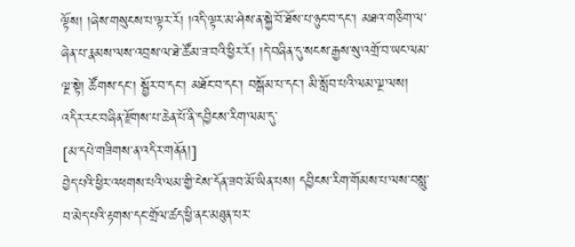ལྟོས། །ཞེས་གསུངས་པ་ལྟར་རོ། །འདི་ལྟར་མ་ཤེས་ན་སྐྱེ་བོ་ཐོས་པ་ཉུང་བ་དང་། མཐའ་གཅིག་ལ་ཞེན་པ་རྣམས་ལས་འབྲས་ལ་ཐེ་ཚོམ་ཟ་བའི་ཕྱིར་རོ། །དེ་བཞིན་དུ་སངས་རྒྱས་སུ་འགྲོ་བ་ཡང་ལམ་ལྔ་སྟེ། ཚོགས་དང་། སྦྱོར་བ་དང་། མཐོང་བ་དང་། བསྒོམ་པ་དང་། མི་སློབ་པའི་ལམ་ལྔ་ལས། འདིར་རང་བཞིན་རྫོགས་པ་ཆེན་པོ་ནི་དབྱིངས་རིག་ལམ་དུ་
[མ་དཔེ་གཟིགས་ན་འདིར་གནོན།]
བྱེད་པའི་ཕྱིར་འཕགས་པའི་ལམ་གྱི་ངེས་དོན་ཟབ་མོ་ཡིན་པས། དབྱིངས་རིག་གོམས་པ་ལས་བསླུ་བ་མེད་པའི་རྟགས་དང་གྲོལ་ཚད་ཕྱི་ནང་མཐུན་པར་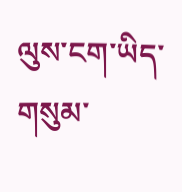ལུས་ངག་ཡིད་གསུམ་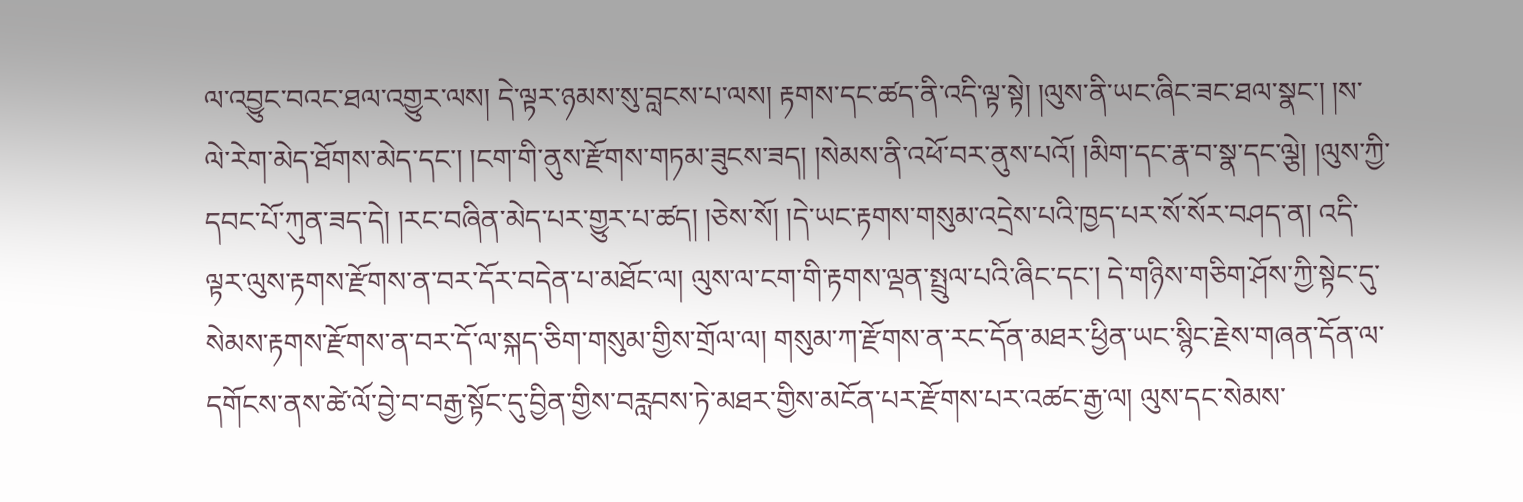ལ་འབྱུང་བའང་ཐལ་འགྱུར་ལས། དེ་ལྟར་ཉམས་སུ་བླངས་པ་ལས། རྟགས་དང་ཚད་ནི་འདི་ལྟ་སྟེ། །ལུས་ནི་ཡང་ཞིང་ཟང་ཐལ་སྣང་། །ས་ལེ་རེག་མེད་ཐོགས་མེད་དང་། །ངག་གི་ནུས་རྫོགས་གཏམ་ཟུངས་ཟད། །སེམས་ནི་འཕོ་བར་ནུས་པའོ། །མིག་དང་རྣ་བ་སྣ་དང་ལྕེ། །ལུས་ཀྱི་དབང་པོ་ཀུན་ཟད་དེ། །རང་བཞིན་མེད་པར་གྱུར་པ་ཚད། །ཅེས་སོ། །དེ་ཡང་རྟགས་གསུམ་འདྲེས་པའི་ཁྱད་པར་སོ་སོར་བཤད་ན། འདི་ལྟར་ལུས་རྟགས་རྫོགས་ན་བར་དོར་བདེན་པ་མཐོང་ལ། ལུས་ལ་ངག་གི་རྟགས་ལྡན་སྤྲུལ་པའི་ཞིང་དང་། དེ་གཉིས་གཅིག་ཤོས་ཀྱི་སྟེང་དུ་སེམས་རྟགས་རྫོགས་ན་བར་དོ་ལ་སྐད་ཅིག་གསུམ་གྱིས་གྲོལ་ལ། གསུམ་ཀ་རྫོགས་ན་རང་དོན་མཐར་ཕྱིན་ཡང་སྙིང་རྗེས་གཞན་དོན་ལ་དགོངས་ནས་ཚེ་ལོ་བྱེ་བ་བརྒྱ་སྟོང་དུ་བྱིན་གྱིས་བརླབས་ཏེ་མཐར་གྱིས་མངོན་པར་རྫོགས་པར་འཚང་རྒྱ་ལ། ལུས་དང་སེམས་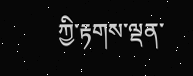ཀྱི་རྟགས་ལྡན་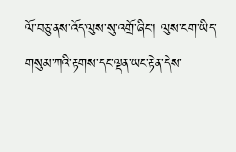ལོ་བཅུ་ནས་འོད་ལུས་སུ་འགྲོ་ཞིང་། ལུས་ངག་ཡིད་གསུམ་ཀའི་རྟགས་དང་ལྡན་ཡང་རྟེན་དེས་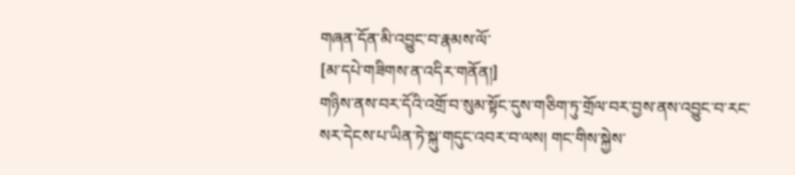གཞན་དོན་མི་འབྱུང་བ་རྣམས་ལོ་
[མ་དཔེ་གཟིགས་ན་འདིར་གནོན།]
གཉིས་ནས་བར་དོའི་འགྲོ་བ་སུམ་སྟོང་དུས་གཅིག་ཏུ་གྲོལ་བར་བྱས་ནས་འབྱུང་བ་རང་སར་དེངས་པ་ཡིན་ཏེ་སྐུ་གདུང་འབར་བ་ལས། གང་གིས་སྐྱེས་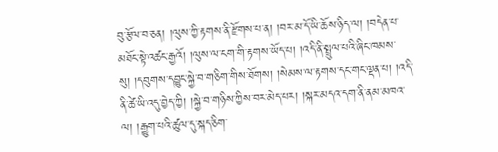བུ་རྩོལ་བ་ཅན། །ལུས་ཀྱི་རྟགས་ནི་རྫོགས་པ་ན། །བར་མ་དོ་ཡི་ཆོས་ཉིད་ལ། །བདེན་པ་མཐོང་སྟེ་འཚང་རྒྱའོ། །ལུས་ལ་ངག་གི་རྟགས་ཡོད་པ། །འདི་ནི་སྤྲུལ་པའི་ཞིང་ཁམས་སུ། །དབུགས་དབྱུང་སྐྱེ་བ་གཅིག་གིས་ཐོགས། །སེམས་ལ་རྟགས་དང་གང་ལྡན་པ། །འདི་ནི་ཚེ་ཡི་འདུ་བྱེད་ཀྱི། །སྐྱེ་བ་གཉིས་ཀྱིས་བར་མེད་པར། །སྐར་མདའ་དག་ནི་ནམ་མཁའ་ལ། །རྒྱུག་པའི་ཚུལ་དུ་སྐད་ཅིག་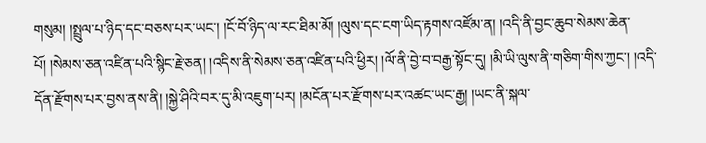གསུམ། །སྤྲུལ་པ་ཉིད་དང་བཅས་པར་ཡང་། །ངོ་བོ་ཉིད་ལ་རང་ཐིམ་མོ། །ལུས་དང་ངག་ཡིད་རྟགས་འཛོམ་ན། །འདི་ནི་བྱང་ཆུབ་སེམས་ཆེན་པོ། །སེམས་ཅན་འཛིན་པའི་སྙིང་རྗེ་ཅན། །འདིས་ནི་སེམས་ཅན་འཛིན་པའི་ཕྱིར། །ལོ་ནི་བྱེ་བ་བརྒྱ་སྟོང་དུ། །མི་ཡི་ལུས་ནི་གཅིག་གིས་ཀྱང་། །འདི་དོན་རྫོགས་པར་བྱས་ནས་ནི། །སྐྱེ་ཤིའི་བར་དུ་མི་འཇུག་པར། །མངོན་པར་རྫོགས་པར་འཚང་ཡང་རྒྱ། །ཡང་ནི་སྐལ་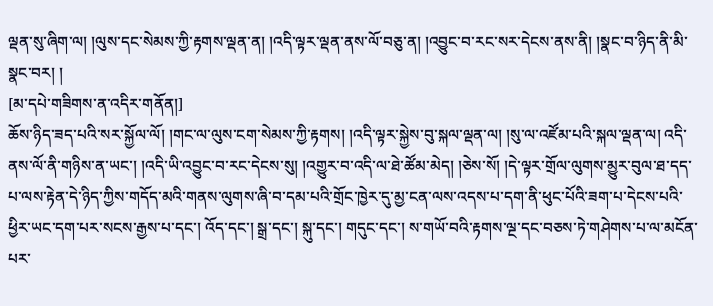ལྡན་སུ་ཞིག་ལ། །ལུས་དང་སེམས་ཀྱི་རྟགས་ལྡན་ན། །འདི་ལྟར་ལྡན་ནས་ལོ་བཅུ་ན། །འབྱུང་བ་རང་སར་དེངས་ནས་ནི། །སྣང་བ་ཉིད་ནི་མི་སྣང་བར། །
[མ་དཔེ་གཟིགས་ན་འདིར་གནོན།]
ཆོས་ཉིད་ཟད་པའི་སར་སྐྱོལ་ལོ། །གང་ལ་ལུས་ངག་སེམས་ཀྱི་རྟགས། །འདི་ལྟར་སྐྱེས་བུ་སྐལ་ལྡན་ལ། །སུ་ལ་འཛོམ་པའི་སྐལ་ལྡན་ལ། འདི་ནས་ལོ་ནི་གཉིས་ན་ཡང་། །འདི་ཡི་འབྱུང་བ་རང་དེངས་སུ། །འགྱུར་བ་འདི་ལ་ཐེ་ཚོམ་མེད། །ཅེས་སོ། །དེ་ལྟར་གྲོལ་ལུགས་མྱུར་བུལ་ཐ་དད་པ་ལས་རྟེན་དེ་ཉིད་ཀྱིས་གདོད་མའི་གནས་ལུགས་ཞི་བ་དམ་པའི་གྲོང་ཁྱེར་དུ་མྱ་ངན་ལས་འདས་པ་དག་ནི་ཕུང་པོའི་ཟག་པ་དེངས་པའི་ཕྱིར་ཡང་དག་པར་སངས་རྒྱས་པ་དང་། འོད་དང་། སྒྲ་དང་། སྐུ་དང་། གདུང་དང་། ས་གཡོ་བའི་རྟགས་ལྔ་དང་བཅས་ཏེ་གཤེགས་པ་ལ་མངོན་པར་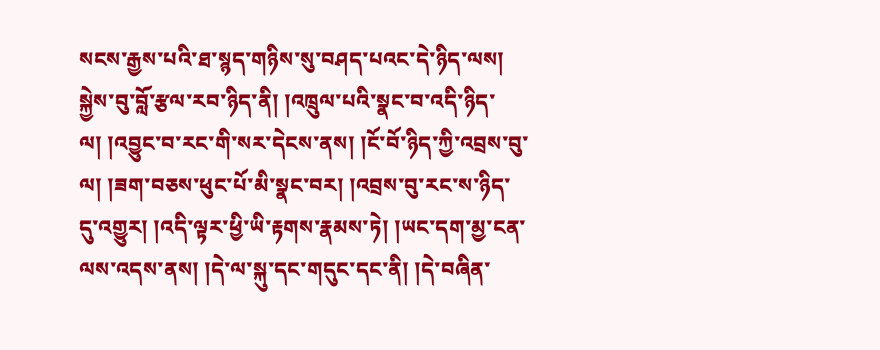སངས་རྒྱས་པའི་ཐ་སྙད་གཉིས་སུ་བཤད་པའང་དེ་ཉིད་ལས། སྐྱེས་བུ་བློ་རྩལ་རབ་ཉིད་ནི། །འཁྲུལ་པའི་སྣང་བ་འདི་ཉིད་ལ། །འབྱུང་བ་རང་གི་སར་དེངས་ནས། །ངོ་བོ་ཉིད་ཀྱི་འབྲས་བུ་ལ། །ཟག་བཅས་ཕུང་པོ་མི་སྣང་བར། །འབྲས་བུ་རང་ས་ཉིད་དུ་འགྱུར། །འདི་ལྟར་ཕྱི་ཡི་རྟགས་རྣམས་ཏེ། །ཡང་དག་མྱ་ངན་ལས་འདས་ནས། །དེ་ལ་སྐུ་དང་གདུང་དང་ནི། །དེ་བཞིན་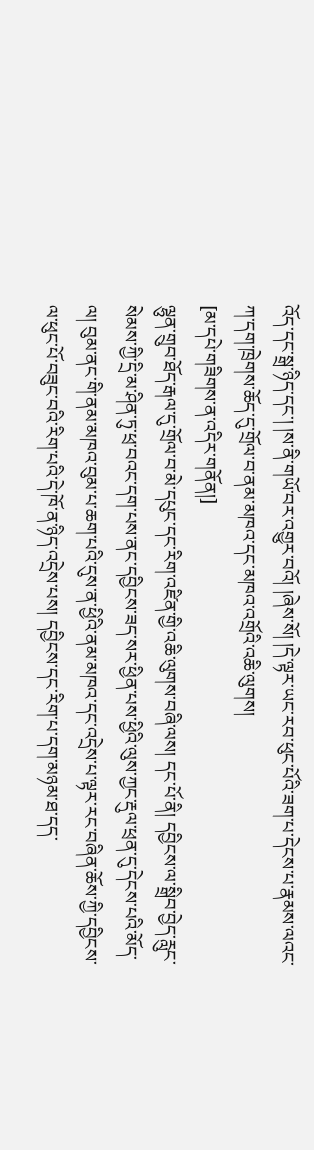འོད་དང་སྒྲ་ཉིད་དང་། །ས་ནི་གཡོ་བར་འགྱུར་བའོ། །ཞེས་སོ། །དེ་ལྟར་ཡང་རབ་ཕུང་པོའི་ཟག་པ་དེངས་པ་རྣམས་ལའང་ཀ་དག་ཁྲེགས་ཆོད་དུ་གྲོལ་བ་ནམ་མཁའ་དང་མཁའ་འགྲོའི་འཆི་ལུགས།
[མ་དཔེ་གཟིགས་ན་འདིར་གནོན།]
ལྷུན་གྲུབ་ཐོད་རྒལ་དུ་གྲོལ་བ་མེ་དཔུང་དང་རིག་འཛིན་གྱི་འཆི་ལུགས་བཞི་ལས། དང་པོ་ནི། དབྱིངས་ལ་སྒྲིབ་བྱེད་རླུང་སེམས་ཀྱི་དྲི་མ་ཤིན་ཏུ་ཕྲ་བའང་དག་པས་ནང་དབྱིངས་ཟད་སར་ཕྱིན་པས་ཕྱིའི་ལུས་ཀྱང་རྡུལ་ཕྲན་དུ་དེངས་པའི་མོད་ལ། བུམ་ནང་གི་ནམ་མཁའ་བུམ་པ་ཆག་པའི་དུས་ན་ཕྱིའི་ནམ་མཁའ་དང་འདྲེས་པ་ལྟར་རང་བཞིན་ཆོས་ཀྱི་དབྱིངས་ལ་ཕུང་པོ་བཟུང་བའི་རིག་པའི་དེ་ཁོ་ན་ཉིད་འདྲེས་པས། དབྱིངས་དང་རིག་པ་དག་མཉམ་ཐ་དད་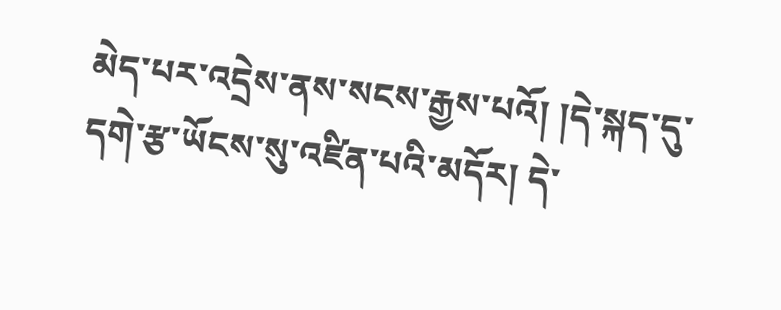མེད་པར་འདྲེས་ནས་སངས་རྒྱས་པའོ། །དེ་སྐད་དུ་དགེ་རྩ་ཡོངས་སུ་འཛིན་པའི་མདོར། དེ་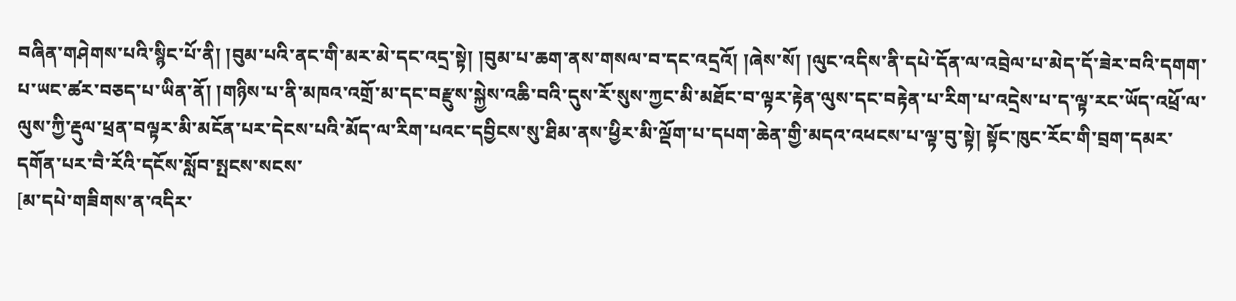བཞིན་གཤེགས་པའི་སྙིང་པོ་ནི། །བུམ་པའི་ནང་གི་མར་མེ་དང་འདྲ་སྟེ། །བུམ་པ་ཆག་ནས་གསལ་བ་དང་འདྲའོ། །ཞེས་སོ། །ལུང་འདིས་ནི་དཔེ་དོན་ལ་འབྲེལ་པ་མེད་དོ་ཟེར་བའི་དགག་པ་ཡང་ཚར་བཅད་པ་ཡིན་ནོ། །གཉིས་པ་ནི་མཁའ་འགྲོ་མ་དང་བརྫུས་སྐྱེས་འཆི་བའི་དུས་རོ་སུས་ཀྱང་མི་མཐོང་བ་ལྟར་རྟེན་ལུས་དང་བརྟེན་པ་རིག་པ་འདྲེས་པ་ད་ལྟ་རང་ཡོད་འཕྲོ་ལ་ལུས་ཀྱི་རྡུལ་ཕྲན་བལྟར་མི་མངོན་པར་དེངས་པའི་མོད་ལ་རིག་པའང་དབྱིངས་སུ་ཐིམ་ནས་ཕྱིར་མི་ལྡོག་པ་དཔག་ཆེན་གྱི་མདའ་འཕངས་པ་ལྟ་བུ་སྟེ། སྟོང་ཁུང་རོང་གི་བྲག་དམར་དགོན་པར་བཻ་རོའི་དངོས་སློབ་སྤངས་སངས་
[མ་དཔེ་གཟིགས་ན་འདིར་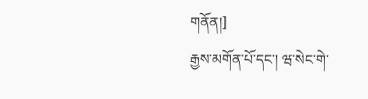གནོན།]
རྒྱས་མགོན་པོ་དང་། ཝ་སེང་གེ་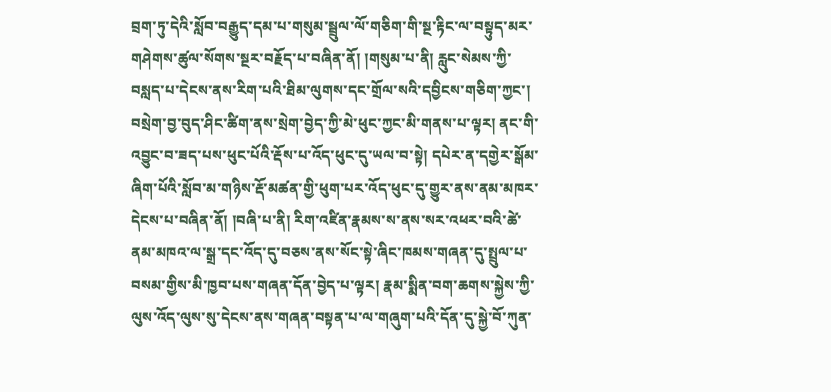བྲག་ཏུ་དེའི་སློབ་བརྒྱུད་དམ་པ་གསུམ་སྦྲུལ་ལོ་གཅིག་གི་སྔ་རྟིང་ལ་བསྟུད་མར་གཤེགས་ཚུལ་སོགས་སྔར་བརྗོད་པ་བཞིན་ནོ། །གསུམ་པ་ནི། རླུང་སེམས་ཀྱི་བསླད་པ་དེངས་ནས་རིག་པའི་ཐིམ་ལུགས་དང་གྲོལ་སའི་དབྱིངས་གཅིག་ཀྱང་། བསྲེག་བྱ་བུད་ཤིང་ཚིག་ནས་སྲེག་བྱེད་ཀྱི་མེ་ཕུང་ཀྱང་མི་གནས་པ་ལྟར། ནང་གི་འབྱུང་བ་ཟད་པས་ཕུང་པོའི་རྡོས་པ་འོད་ཕུང་དུ་ཡལ་བ་སྟེ། དཔེར་ན་དགྱེར་སྒོམ་ཞིག་པོའི་སློབ་མ་གཉིས་རྡོ་མཚན་གྱི་ཕུག་པར་འོད་ཕུང་དུ་གྱུར་ནས་ནམ་མཁར་དེངས་པ་བཞིན་ནོ། །བཞི་པ་ནི། རིག་འཛིན་རྣམས་ས་ནས་སར་འཕར་བའི་ཚེ་ནམ་མཁའ་ལ་སྒྲ་དང་འོད་དུ་བཅས་ནས་སོང་སྟེ་ཞིང་ཁམས་གཞན་དུ་སྤྲུལ་པ་བསམ་གྱིས་མི་ཁྱབ་པས་གཞན་དོན་བྱེད་པ་ལྟར། རྣམ་སྨིན་བག་ཆགས་སྐྱེས་ཀྱི་ལུས་འོད་ལུས་སུ་དེངས་ནས་གཞན་བསྟན་པ་ལ་གཞུག་པའི་དོན་དུ་སྐྱེ་བོ་ཀུན་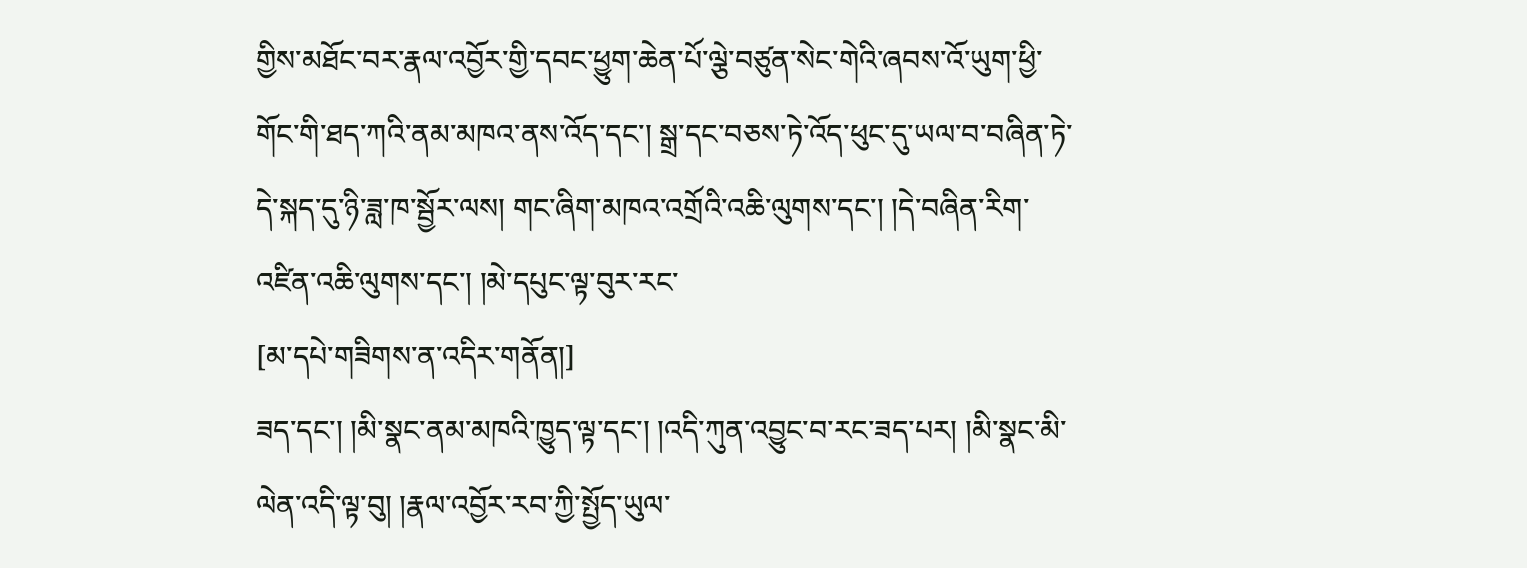གྱིས་མཐོང་བར་རྣལ་འབྱོར་གྱི་དབང་ཕྱུག་ཆེན་པོ་ལྕེ་བཙུན་སེང་གེའི་ཞབས་འོ་ཡུག་ཕྱི་གོང་གི་ཐད་ཀའི་ནམ་མཁའ་ནས་འོད་དང་། སྒྲ་དང་བཅས་ཏེ་འོད་ཕུང་དུ་ཡལ་བ་བཞིན་ཏེ་དེ་སྐད་དུ་ཉི་ཟླ་ཁ་སྦྱོར་ལས། གང་ཞིག་མཁའ་འགྲོའི་འཆི་ལུགས་དང་། །དེ་བཞིན་རིག་འཛིན་འཆི་ལུགས་དང་། །མེ་དཔུང་ལྟ་བུར་རང་
[མ་དཔེ་གཟིགས་ན་འདིར་གནོན།]
ཟད་དང་། །མི་སྣང་ནམ་མཁའི་ཁྱུད་ལྟ་དང་། །འདི་ཀུན་འབྱུང་བ་རང་ཟད་པར། །མི་སྣང་མི་ལེན་འདི་ལྟ་བུ། །རྣལ་འབྱོར་རབ་ཀྱི་སྤྱོད་ཡུལ་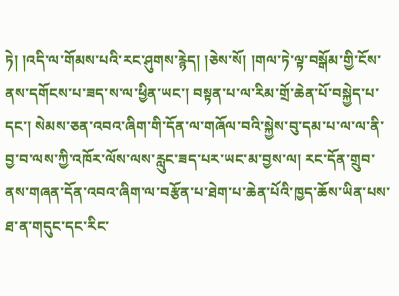ཏེ། །འདི་ལ་གོམས་པའི་རང་ཤུགས་རྙེད། །ཅེས་སོ། །གལ་ཏེ་ལྟ་བསྒོམ་གྱི་ངོས་ནས་དགོངས་པ་ཟད་ས་ལ་ཕྱིན་ཡང་། བསྟན་པ་ལ་རིམ་གྲོ་ཆེན་པོ་བསྐྱེད་པ་དང་། སེམས་ཅན་འབའ་ཞིག་གི་དོན་ལ་གཞོལ་བའི་སྐྱེས་བུ་དམ་པ་ལ་ལ་ནི་བྱ་བ་ལས་ཀྱི་འཁོར་ལོས་ལས་རླུང་ཟད་པར་ཡང་མ་བྱས་ལ། རང་དོན་གྲུབ་ནས་གཞན་དོན་འབའ་ཞིག་ལ་བརྩོན་པ་ཐེག་པ་ཆེན་པོའི་ཁྱད་ཆོས་ཡིན་པས་ཐ་ན་གདུང་དང་རིང་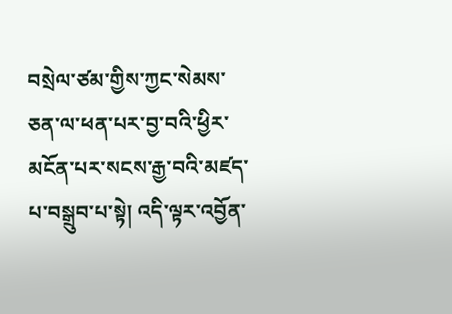བསྲེལ་ཙམ་གྱིས་ཀྱང་སེམས་ཅན་ལ་ཕན་པར་བྱ་བའི་ཕྱིར་མངོན་པར་སངས་རྒྱ་བའི་མཛད་པ་བསྒྲུབ་པ་སྟེ། འདི་ལྟར་འབྱོན་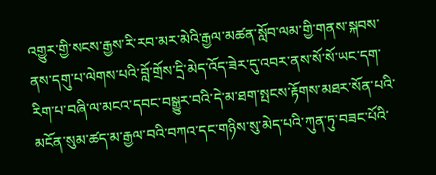འགྱུར་གྱི་སངས་རྒྱས་རི་རབ་མར་མེའི་རྒྱལ་མཚན་སློབ་ལམ་གྱི་གནས་སྐབས་ནས་དགུ་པ་ལེགས་པའི་བློ་གྲོས་དྲི་མེད་འོད་ཟེར་དུ་འབར་ནས་སོ་སོ་ཡང་དག་རིག་པ་བཞི་ལ་མངའ་དབང་བསྒྱུར་བའི་དེ་མ་ཐག་སྤངས་རྟོགས་མཐར་སོན་པའི་མངོན་སུམ་ཚད་མ་རྒྱལ་བའི་བཀའ་དང་གཉིས་སུ་མེད་པའི་ཀུན་ཏུ་བཟང་པོའི་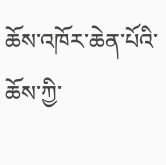ཆོས་འཁོར་ཆེན་པོའི་ཆོས་ཀྱི་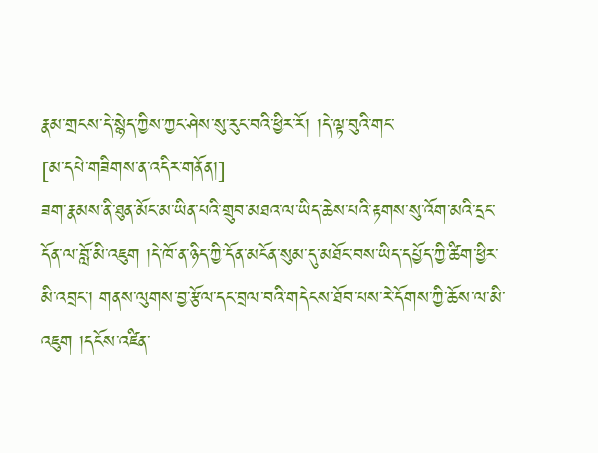རྣམ་གྲངས་དེ་སྙེད་ཀྱིས་ཀྱང་ཤེས་སུ་རུང་བའི་ཕྱིར་རོ། །དེ་ལྟ་བུའི་གང་
[མ་དཔེ་གཟིགས་ན་འདིར་གནོན།]
ཟག་རྣམས་ནི་ཐུན་མོང་མ་ཡིན་པའི་གྲུབ་མཐའ་ལ་ཡིད་ཆེས་པའི་རྟགས་སུ་འོག་མའི་དྲང་དོན་ལ་བློ་མི་འཇུག །དེ་ཁོ་ན་ཉིད་ཀྱི་དོན་མངོན་སུམ་དུ་མཐོང་བས་ཡིད་དཔྱོད་ཀྱི་ཚིག་ཕྱིར་མི་འབྲང་། གནས་ལུགས་བྱ་རྩོལ་དང་བྲལ་བའི་གདེངས་ཐོབ་པས་རེ་དོགས་ཀྱི་ཆོས་ལ་མི་འཇུག །དངོས་འཛིན་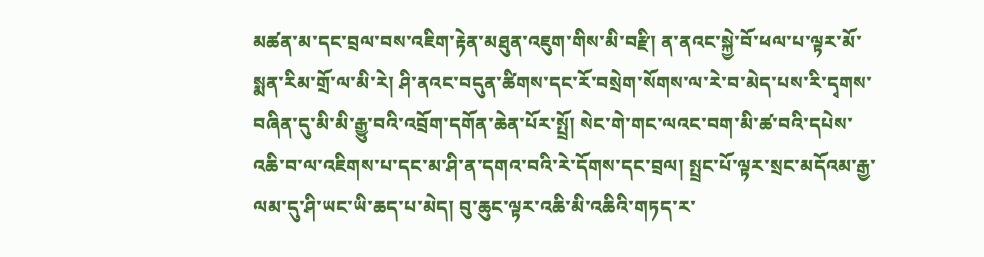མཚན་མ་དང་བྲལ་བས་འཇིག་རྟེན་མཐུན་འཇུག་གིས་མི་བརྫི། ན་ནའང་སྐྱེ་བོ་ཕལ་པ་ལྟར་མོ་སྨན་རིམ་གྲོ་ལ་མི་རེ། ཤི་ནའང་བདུན་ཚིགས་དང་རོ་བསྲེག་སོགས་ལ་རེ་བ་མེད་པས་རི་དྭགས་བཞིན་དུ་མི་མི་རྒྱུ་བའི་འབྲོག་དགོན་ཆེན་པོར་སྤྲོ། སེང་གེ་གང་ལའང་བག་མི་ཚ་བའི་དཔེས་འཆི་བ་ལ་འཇིགས་པ་དང་མ་ཤི་ན་དགའ་བའི་རེ་དོགས་དང་བྲལ། སྤྲང་པོ་ལྟར་སྲང་མདོའམ་རྒྱ་ལམ་དུ་ཤི་ཡང་ཡི་ཆད་པ་མེད། བུ་ཆུང་ལྟར་འཆི་མི་འཆིའི་གཏད་ར་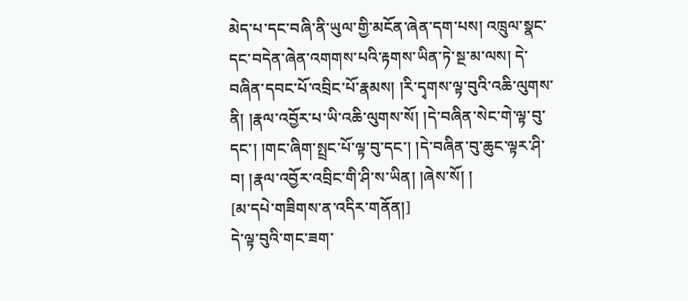མེད་པ་དང་བཞི་ནི་ཡུལ་གྱི་མངོན་ཞེན་དག་པས། འཁྲུལ་སྣང་དང་བདེན་ཞེན་འགགས་པའི་རྟགས་ཡིན་ཏེ་སྔ་མ་ལས། དེ་བཞིན་དབང་པོ་འབྲིང་པོ་རྣམས། །རི་དྭགས་ལྟ་བུའི་འཆི་ལུགས་ནི། །རྣལ་འབྱོར་པ་ཡི་འཆི་ལུགས་སོ། །དེ་བཞིན་སེང་གེ་ལྟ་བུ་དང་། །གང་ཞིག་སྤྲང་པོ་ལྟ་བུ་དང་། །དེ་བཞིན་བུ་ཆུང་ལྟར་ཤི་བ། །རྣལ་འབྱོར་འབྲིང་གི་ཤི་ས་ཡིན། །ཞེས་སོ། །
[མ་དཔེ་གཟིགས་ན་འདིར་གནོན།]
དེ་ལྟ་བུའི་གང་ཟག་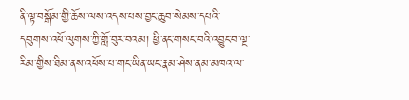ནི་ལྟ་བསྒོམ་གྱི་ཆོས་ལས་འདས་པས་བྱང་ཆུབ་སེམས་དཔའི་དབུགས་འཕོ་ལུགས་ཀྱི་གློ་བུར་བའམ། ཕྱི་ནང་གསང་བའི་འབྱུང་བ་ལྔ་རིམ་གྱིས་ཐིམ་ནས་འཕོས་པ་གང་ཡིན་ཡང་རྣམ་ཤེས་ནམ་མཁའ་ལ་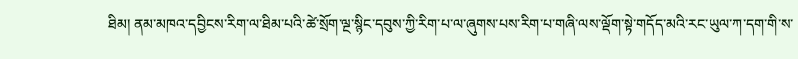ཐིམ། ནམ་མཁའ་དབྱིངས་རིག་ལ་ཐིམ་པའི་ཚེ་སྲོག་ལྔ་སྙིང་དབུས་ཀྱི་རིག་པ་ལ་ཞུགས་པས་རིག་པ་གཞི་ལས་ལྡོག་སྟེ་གདོད་མའི་རང་ཡུལ་ཀ་དག་གི་ས་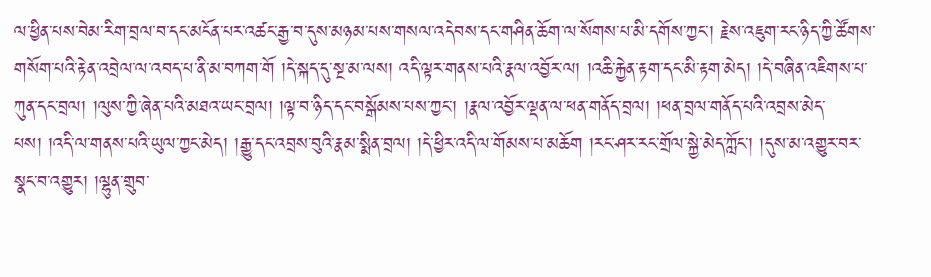ལ་ཕྱིན་པས་བེམ་རིག་བྲལ་བ་དང་མངོན་པར་འཚང་རྒྱ་བ་དུས་མཉམ་པས་གསལ་འདེབས་དང་གཤིན་ཆོག་ལ་སོགས་པ་མི་དགོས་ཀྱང་། རྗེས་འཇུག་རང་ཉིད་ཀྱི་ཚོགས་གསོག་པའི་རྟེན་འབྲེལ་ལ་འབད་པ་ནི་མ་བཀག་གོ །དེ་སྐད་དུ་སྔ་མ་ལས། འདི་ལྟར་གནས་པའི་རྣལ་འབྱོར་ལ། །འཆི་རྐྱེན་རྟག་དང་མི་རྟག་མེད། །དེ་བཞིན་འཇིགས་པ་ཀུན་དང་བྲལ། །ལུས་ཀྱི་ཞེན་པའི་མཐའ་ཡང་བྲལ། །ལྟ་བ་ཉིད་དང་བསྒོམས་པས་ཀྱང་། །རྣལ་འབྱོར་ལྡན་ལ་ཕན་གནོད་བྲལ། །ཕན་བྲལ་གནོད་པའི་འབྲས་མེད་པས། །འདི་ལ་གནས་པའི་ཡུལ་ཀྱང་མེད། །རྒྱུ་དང་འབྲས་བུའི་རྣམ་སྨིན་བྲལ། །དེ་ཕྱིར་འདི་ལ་གོམས་པ་མཆོག །རང་ཤར་རང་གྲོལ་སྐྱེ་མེད་ཀློང་། །དུས་མ་འགྱུར་བར་སྣང་བ་འགྱུར། །ལྷུན་གྲུབ་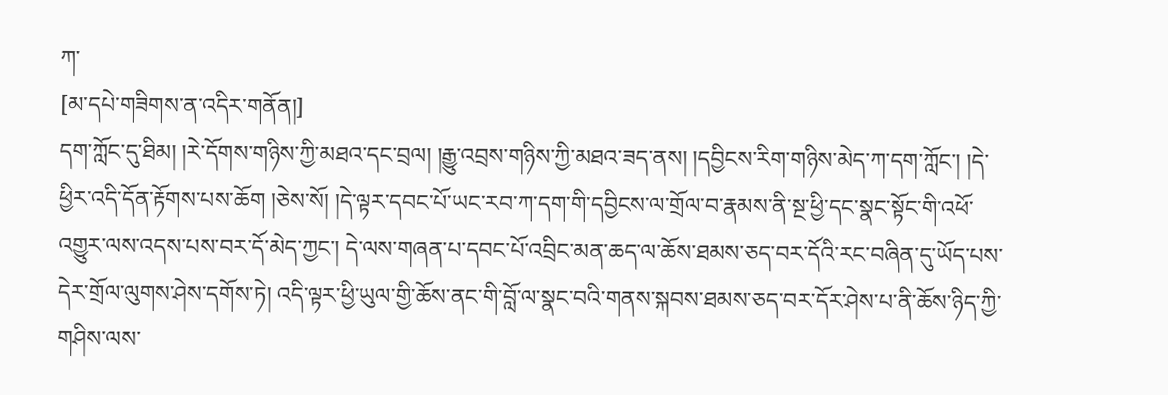ཀ་
[མ་དཔེ་གཟིགས་ན་འདིར་གནོན།]
དག་ཀློང་དུ་ཐིམ། །རེ་དོགས་གཉིས་ཀྱི་མཐའ་དང་བྲལ། །རྒྱུ་འབྲས་གཉིས་ཀྱི་མཐའ་ཟད་ནས། །དབྱིངས་རིག་གཉིས་མེད་ཀ་དག་ཀློང་། །དེ་ཕྱིར་འདི་དོན་རྟོགས་པས་ཆོག །ཅེས་སོ། །དེ་ལྟར་དབང་པོ་ཡང་རབ་ཀ་དག་གི་དབྱིངས་ལ་གྲོལ་བ་རྣམས་ནི་སྔ་ཕྱི་དང་སྣང་སྟོང་གི་འཕོ་འགྱུར་ལས་འདས་པས་བར་དོ་མེད་ཀྱང་། དེ་ལས་གཞན་པ་དབང་པོ་འབྲིང་མན་ཆད་ལ་ཆོས་ཐམས་ཅད་བར་དོའི་རང་བཞིན་དུ་ཡོད་པས་དེར་གྲོལ་ལུགས་ཤེས་དགོས་ཏེ། འདི་ལྟར་ཕྱི་ཡུལ་གྱི་ཆོས་ནང་གི་བློ་ལ་སྣང་བའི་གནས་སྐབས་ཐམས་ཅད་བར་དོར་ཤེས་པ་ནི་ཆོས་ཉིད་ཀྱི་གཤིས་ལས་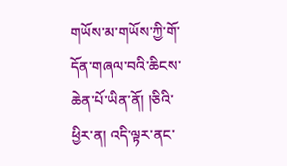གཡོས་མ་གཡོས་ཀྱི་གོ་དོན་གཞལ་བའི་ཆིངས་ཆེན་པོ་ཡིན་ནོ། །ཅིའི་ཕྱིར་ན། འདི་ལྟར་ནང་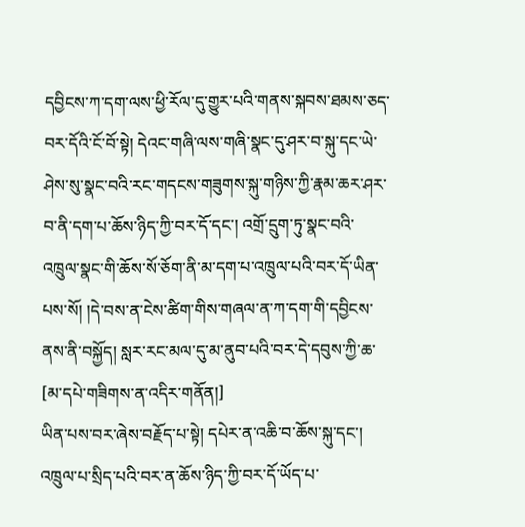དབྱིངས་ཀ་དག་ལས་ཕྱི་རོལ་དུ་གྱུར་པའི་གནས་སྐབས་ཐམས་ཅད་བར་དོའི་ངོ་བོ་སྟེ། དེའང་གཞི་ལས་གཞི་སྣང་དུ་ཤར་བ་སྐུ་དང་ཡེ་ཤེས་སུ་སྣང་བའི་རང་གདངས་གཟུགས་སྐུ་གཉིས་ཀྱི་རྣམ་ཆར་ཤར་བ་ནི་དག་པ་ཆོས་ཉིད་ཀྱི་བར་དོ་དང་། འགྲོ་དྲུག་ཏུ་སྣང་བའི་འཁྲུལ་སྣང་གི་ཆོས་སོ་ཅོག་ནི་མ་དག་པ་འཁྲུལ་པའི་བར་དོ་ཡིན་པས་སོ། །དེ་བས་ན་ངེས་ཚིག་གིས་གཞལ་ན་ཀ་དག་གི་དབྱིངས་ནས་ནི་བསྐྱོད། སླར་རང་མལ་དུ་མ་ནུབ་པའི་བར་དེ་དབུས་ཀྱི་ཆ་
[མ་དཔེ་གཟིགས་ན་འདིར་གནོན།]
ཡིན་པས་བར་ཞེས་བརྗོད་པ་སྟེ། དཔེར་ན་འཆི་བ་ཆོས་སྐུ་དང་། འཁྲུལ་པ་སྲིད་པའི་བར་ན་ཆོས་ཉིད་ཀྱི་བར་དོ་ཡོད་པ་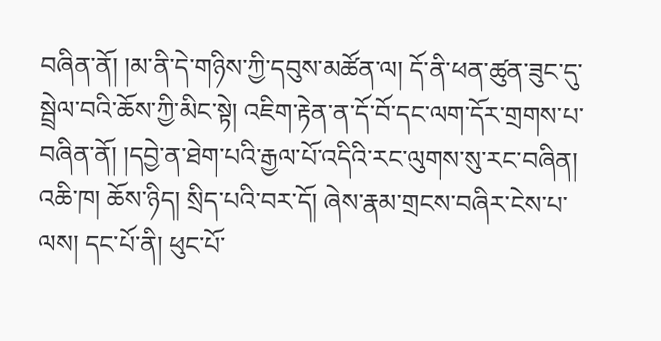བཞིན་ནོ། །མ་ནི་དེ་གཉིས་ཀྱི་དབུས་མཚོན་ལ། དོ་ནི་ཕན་ཚུན་ཟུང་དུ་སྦྲེལ་བའི་ཆོས་ཀྱི་མིང་སྟེ། འཇིག་རྟེན་ན་དོ་བོ་དང་ལག་དོར་གྲགས་པ་བཞིན་ནོ། །དབྱེ་ན་ཐེག་པའི་རྒྱལ་པོ་འདིའི་རང་ལུགས་སུ་རང་བཞིན། འཆི་ཁ། ཆོས་ཉིད། སྲིད་པའི་བར་དོ། ཞེས་རྣམ་གྲངས་བཞིར་ངེས་པ་ལས། དང་པོ་ནི། ཕུང་པོ་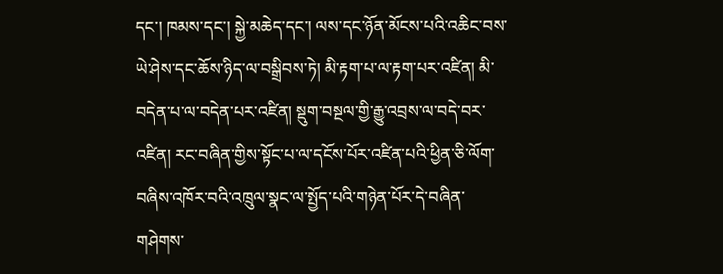དང་། ཁམས་དང་། སྐྱེ་མཆེད་དང་། ལས་དང་ཉོན་མོངས་པའི་འཆིང་བས་ཡེ་ཤེས་དང་ཆོས་ཉིད་ལ་བསྒྲིབས་ཏེ། མི་རྟག་པ་ལ་རྟག་པར་འཛིན། མི་བདེན་པ་ལ་བདེན་པར་འཛིན། སྡུག་བསྔལ་གྱི་རྒྱུ་འབྲས་ལ་བདེ་བར་འཛིན། རང་བཞིན་གྱིས་སྟོང་པ་ལ་དངོས་པོར་འཛིན་པའི་ཕྱིན་ཅི་ལོག་བཞིས་འཁོར་བའི་འཁྲུལ་སྣང་ལ་སྤྱོད་པའི་གཉེན་པོར་དེ་བཞིན་གཤེགས་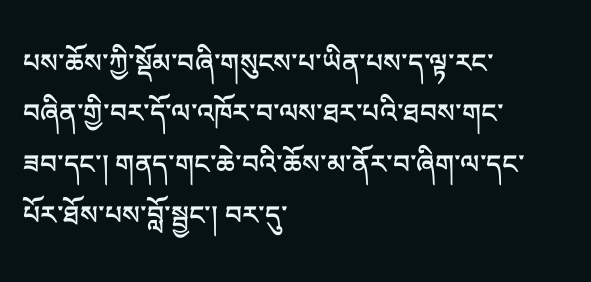པས་ཆོས་ཀྱི་སྡོམ་བཞི་གསུངས་པ་ཡིན་པས་ད་ལྟ་རང་བཞིན་གྱི་བར་དོ་ལ་འཁོར་བ་ལས་ཐར་པའི་ཐབས་གང་ཟབ་དང་། གནད་གང་ཆེ་བའི་ཆོས་མ་ནོར་བ་ཞིག་ལ་དང་པོར་ཐོས་པས་བློ་སྦྱང་། བར་དུ་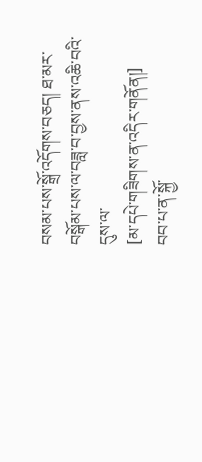བསམ་པས་སྒྲོ་འདོགས་བཅད། ཐ་མར་བསྒོམ་པས་ལ་བཟླ་བ་བྱས་ནས་འཆི་བའི་དུས་ལ་
[མ་དཔེ་གཟིགས་ན་འདིར་གནོན།]
བབ་པ་ན་སྐྱོ་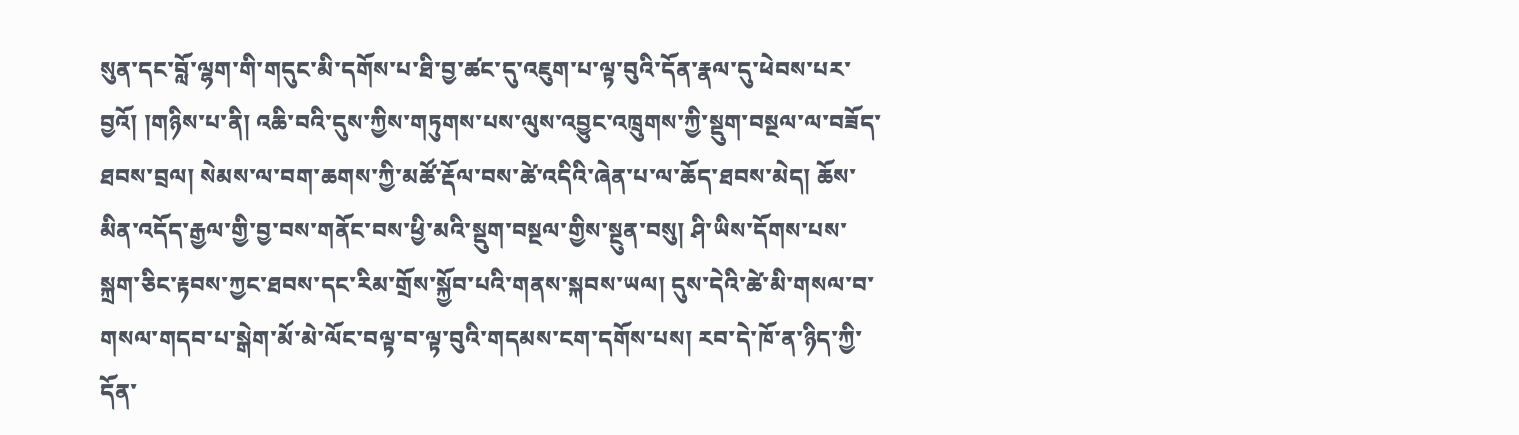སུན་དང་བློ་ལྷག་གི་གདུང་མི་དགོས་པ་ཐི་བྱ་ཚང་དུ་འཇུག་པ་ལྟ་བུའི་དོན་རྣལ་དུ་ཕེབས་པར་བྱའོ། །གཉིས་པ་ནི། འཆི་བའི་དུས་ཀྱིས་གཏུགས་པས་ལུས་འབྱུང་འཁྲུགས་ཀྱི་སྡུག་བསྔལ་ལ་བཟོད་ཐབས་བྲལ། སེམས་ལ་བག་ཆགས་ཀྱི་མཚོ་རྡོལ་བས་ཚེ་འདིའི་ཞེན་པ་ལ་ཆོད་ཐབས་མེད། ཆོས་མིན་འདོད་རྒྱལ་གྱི་བྱ་བས་གནོང་བས་ཕྱི་མའི་སྡུག་བསྔལ་གྱིས་སྔུན་བསུ། ཤི་ཡིས་དོགས་པས་སྐྲག་ཅིང་རྟབས་ཀྱང་ཐབས་དང་རིམ་གྲོས་སྐྱོབ་པའི་གནས་སྐབས་ཡལ། དུས་དེའི་ཚེ་མི་གསལ་བ་གསལ་གདབ་པ་སྒེག་མོ་མེ་ལོང་བལྟ་བ་ལྟ་བུའི་གདམས་ངག་དགོས་པས། རབ་དེ་ཁོ་ན་ཉིད་ཀྱི་དོན་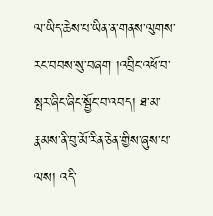ལ་ཡིད་ཆེས་པ་ཡིན་ན་གནས་ལུགས་རང་བབས་སུ་བཞག །འབྲིང་འཕོ་བ་སྤར་ཞིང་ཞིང་སྦྱོང་བ་འབད། ཐ་མ་རྣམས་ནི་བུ་མོ་རིན་ཅེན་གྱིས་ཞུས་པ་ལས། འདི་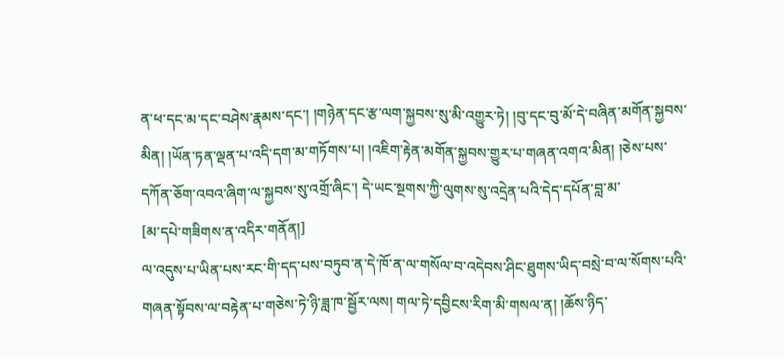ན་ཕ་དང་མ་དང་བཤེས་རྣམས་དང་། །གཉེན་དང་རྩ་ལག་སྐྱབས་སུ་མི་འགྱུར་ཏེ། །བུ་དང་བུ་མོ་དེ་བཞིན་མགོན་སྐྱབས་མིན། །ཡོན་ཏན་ལྡན་པ་འདི་དག་མ་གཏོགས་པ། །འཇིག་རྟེན་མགོན་སྐྱབས་གྱུར་པ་གཞན་འགའ་མིན། །ཅེས་པས་དཀོན་ཅོག་འབའ་ཞིག་ལ་སྐྱབས་སུ་འགྲོ་ཞིང་། དེ་ཡང་སྔགས་ཀྱི་ལུགས་སུ་འདྲེན་པའི་དེད་དཔོན་བླ་མ་
[མ་དཔེ་གཟིགས་ན་འདིར་གནོན།]
ལ་འདུས་པ་ཡིན་པས་རང་གི་དད་པས་བཏུབ་ན་དེ་ཁོ་ན་ལ་གསོལ་བ་འདེབས་ཤིང་ཐུགས་ཡིད་བསྲེ་བ་ལ་སོགས་པའི་གཞན་སྟོབས་ལ་བརྟེན་པ་གཅེས་ཏེ་ཉི་ཟླ་ཁ་སྦྱོར་ལས། གལ་ཏེ་དབྱིངས་རིག་མི་གསལ་ན། །ཆོས་ཉིད་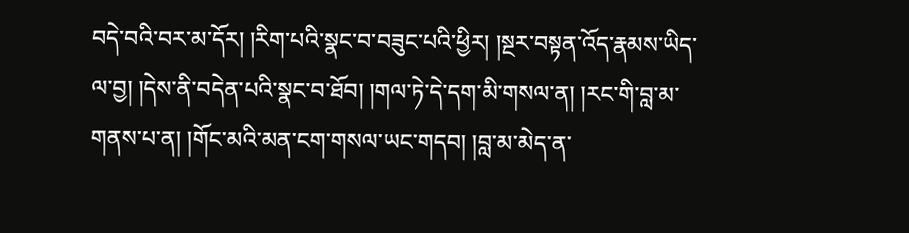བདེ་བའི་བར་མ་དོར། །རིག་པའི་སྣང་བ་བཟུང་པའི་ཕྱིར། །སྔར་བསྟན་འོད་རྣམས་ཡིད་ལ་བྱ། །དེས་ནི་བདེན་པའི་སྣང་བ་ཐོབ། །གལ་ཏེ་དེ་དག་མི་གསལ་ན། །རང་གི་བླ་མ་གནས་པ་ན། །གོང་མའི་མན་ངག་གསལ་ཡང་གདབ། །བླ་མ་མེད་ན་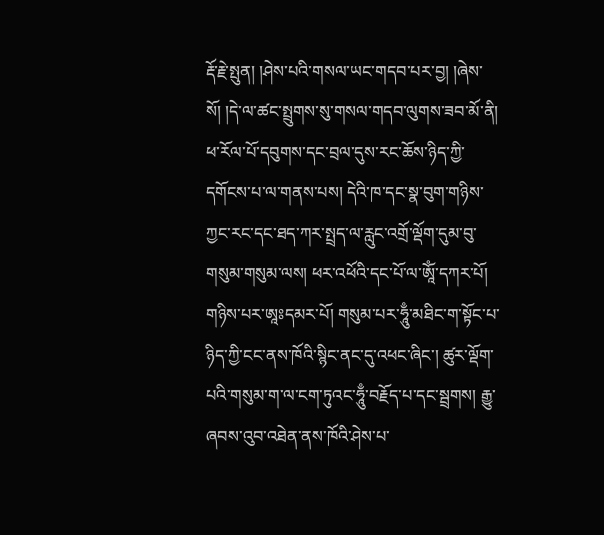རྡོ་རྗེ་སྤུན། །ཤེས་པའི་གསལ་ཡང་གདབ་པར་བྱ། །ཞེས་སོ། །དེ་ལ་ཚང་སྤྲུགས་སུ་གསལ་གདབ་ལུགས་ཟབ་མོ་ནི། ཕ་རོལ་པོ་དབུགས་དང་བྲལ་དུས་རང་ཆོས་ཉིད་ཀྱི་དགོངས་པ་ལ་གནས་པས། དེའི་ཁ་དང་སྣ་བུག་གཉིས་ཀྱང་རང་དང་ཐད་ཀར་སྤྲད་ལ་རླུང་འགྲོ་ལྡོག་དུམ་བུ་གསུམ་གསུམ་ལས། ཕར་འཕོའི་དང་པོ་ལ་ཨཱོཾ་དཀར་པོ། གཉིས་པར་ཨཱཿདམར་པོ། གསུམ་པར་ཧཱུྃ་མཐིང་ག་སྟོང་པ་ཉིད་ཀྱི་ངང་ནས་ཁོའི་སྙིང་ནང་དུ་འཕང་ཞིང་། ཚུར་ལྡོག་པའི་གསུམ་ག་ལ་ངག་ཏུའང་ཧཱུྃ་བརྗོད་པ་དང་སྦྲགས། རྒྱུ་ཞབས་འུབ་འཐེན་ནས་ཁོའི་ཤེས་པ་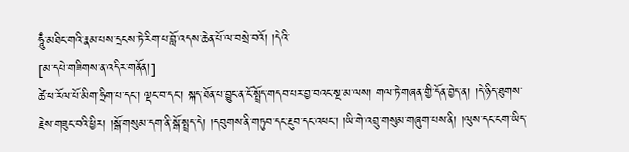ཧཱུྃ་མཐིང་གའི་རྣམ་པས་དྲངས་ཏེ་རིག་པ་བློ་འདས་ཆེན་པོ་ལ་བསྲེ་བའོ། །དེའི་
[མ་དཔེ་གཟིགས་ན་འདིར་གནོན།]
ཚེ་ཕ་རོལ་པོ་མིག་ཧྲིག་པ་དང་། ལྡང་བ་དང་། སྐད་ཐོན་པ་བྱུང་ན་ངོ་སྤྲོད་གདབ་པར་བྱ་བའང་སྔ་མ་ལས། གལ་ཏེ་གཞན་གྱི་དོན་བྱེད་ན། །དེ་ཉིད་ཐུགས་རྗེས་གཟུང་བའི་ཕྱིར། །སྒོ་གསུམ་དག་ནི་སྒོ་སྤྲད་དེ། །དབུགས་ནི་གཏུབ་དང་རྔུབ་དང་འཕང་། །ཡི་གེ་འབྲུ་གསུམ་གཞུག་པས་ནི། །ལུས་དང་ངག་ཡིད་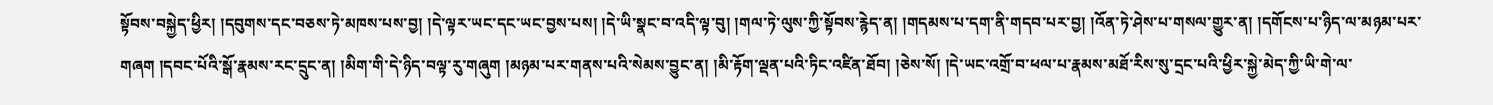སྟོབས་བསྐྱེད་ཕྱིར། །དབུགས་དང་བཅས་ཏེ་མཁས་པས་བྱ། །དེ་ལྟར་ཡང་དང་ཡང་བྱས་པས། །དེ་ཡི་སྣང་བ་འདི་ལྟ་བུ། །གལ་ཏེ་ལུས་ཀྱི་སྟོབས་རྙེད་ན། །གདམས་པ་དག་ནི་གདབ་པར་བྱ། །འོན་ཏེ་ཤེས་པ་གསལ་གྱུར་ན། །དགོངས་པ་ཉིད་ལ་མཉམ་པར་གཞག །དབང་པོའི་སྒོ་རྣམས་རང་དྲུང་ན། །མིག་གི་དེ་ཉིད་བལྟ་རུ་གཞུག །མཉམ་པར་གནས་པའི་སེམས་བྱུང་ན། །མི་རྟོག་ལྡན་པའི་ཏིང་འཛིན་ཐོབ། །ཅེས་སོ། །དེ་ཡང་འགྲོ་བ་ཕལ་པ་རྣམས་མཐོ་རིས་སུ་དྲང་པའི་ཕྱིར་སྐྱེ་མེད་ཀྱི་ཡི་གེ་ལ་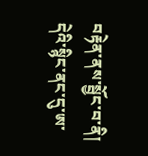བརྟེན་ནས་སྦྱོང་བ་ནི། དེའི་སྙིང་ནང་དུ་ཨ་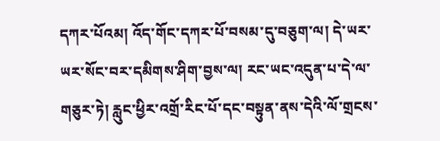དཀར་པོའམ། འོད་གོང་དཀར་པོ་བསམ་དུ་བཅུག་ལ། དེ་ཡར་ཡར་སོང་བར་དམིགས་ཤིག་བྱས་ལ། རང་ཡང་འདུན་པ་དེ་ལ་གཅུར་ཏེ། རླུང་ཕྱིར་འགྲོ་རིང་པོ་དང་བསྟུན་ནས་དེའི་ལོ་གྲངས་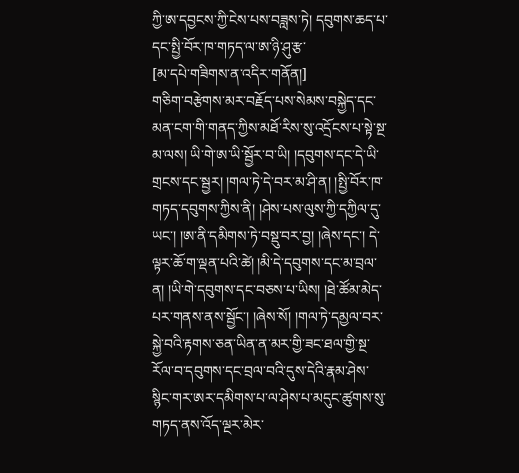ཀྱི་ཨ་དབྱངས་ཀྱི་ངེས་པས་བཟླས་ཏེ། དབུགས་ཆད་པ་དང་སྤྱི་བོར་ཁ་གཏད་ལ་ཨ་ཉི་ཤུ་རྩ་
[མ་དཔེ་གཟིགས་ན་འདིར་གནོན།]
གཅིག་བརྩེགས་མར་བརྗོད་པས་སེམས་བསྐྱེད་དང་མན་ངག་གི་གནད་ཀྱིས་མཐོ་རིས་སུ་འདྲོངས་པ་སྟེ་སྔ་མ་ལས། ཡི་གེ་ཨ་ཡི་སྦྱོར་བ་ཡི། །དབུགས་དང་དེ་ཡི་གྲངས་དང་སྦྱར། །གལ་ཏེ་དེ་བར་མ་ཤི་ན། །སྤྱི་བོར་ཁ་གཏད་དབུགས་ཀྱིས་ནི། །ཤེས་པས་ལུས་ཀྱི་དཀྱིལ་དུ་ཡང་། །ཨ་ནི་དམིགས་ཏེ་བསྡུ་བར་བྱ། །ཞེས་དང་། དེ་ལྟར་ཆོ་ག་ལྡན་པའི་ཚེ། །མི་དེ་དབུགས་དང་མ་བྲལ་ན། །ཡི་གེ་དབུགས་དང་བཅས་པ་ཡིས། །ཐེ་ཚོམ་མེད་པར་གནས་ནས་སྦྱོང་། །ཞེས་སོ། །གལ་ཏེ་དམྱལ་བར་སྐྱེ་བའི་རྟགས་ཅན་ཡིན་ན་མར་གྱི་ཟང་ཐལ་གྱི་སྔ་རོལ་བ་དབུགས་དང་བྲལ་བའི་དུས་དེའི་རྣམ་ཤེས་སྙིང་གར་ཨར་དམིགས་པ་ལ་ཤེས་པ་མདུང་ཚུགས་སུ་གཏད་ནས་འོད་ལྔར་མེར་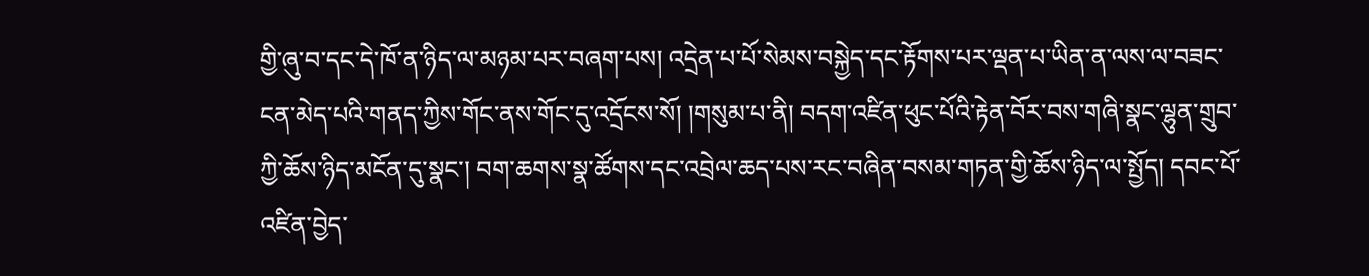གྱི་ཞུ་བ་དང་དེ་ཁོ་ན་ཉིད་ལ་མཉམ་པར་བཞག་པས། འདྲེན་པ་པོ་སེམས་བསྐྱེད་དང་རྟོགས་པར་ལྡན་པ་ཡིན་ན་ལས་ལ་བཟང་ངན་མེད་པའི་གནད་ཀྱིས་གོང་ནས་གོང་དུ་འདྲོངས་སོ། །གསུམ་པ་ནི། བདག་འཛིན་ཕུང་པོའི་རྟེན་བོར་བས་གཞི་སྣང་ལྷུན་གྲུབ་ཀྱི་ཆོས་ཉིད་མངོན་དུ་སྣང་། བག་ཆགས་སྣ་ཚོགས་དང་འབྲེལ་ཆད་པས་རང་བཞིན་བསམ་གཏན་གྱི་ཆོས་ཉིད་ལ་སྤྱོད། དབང་པོ་འཛིན་བྱེད་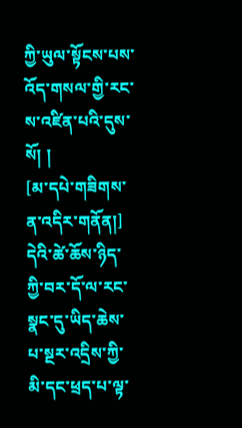ཀྱི་ཡུལ་སྟོངས་པས་འོད་གསལ་གྱི་རང་ས་འཛིན་པའི་དུས་སོ། །
[མ་དཔེ་གཟིགས་ན་འདིར་གནོན།]
དེའི་ཚེ་ཆོས་ཉིད་ཀྱི་བར་དོ་ལ་རང་སྣང་དུ་ཡིད་ཆེས་པ་སྔར་འདྲིས་ཀྱི་མི་དང་ཕྲད་པ་ལྟ་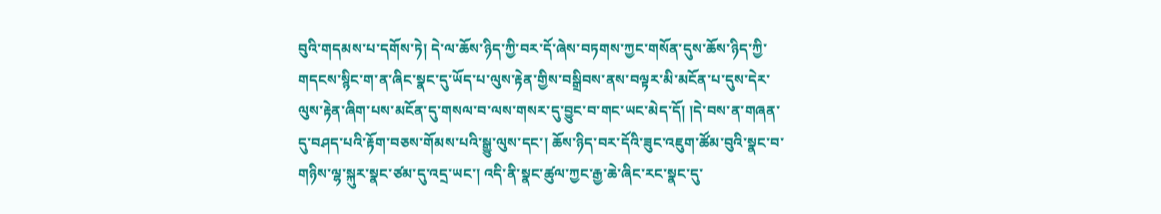བུའི་གདམས་པ་དགོས་ཏེ། དེ་ལ་ཆོས་ཉིད་ཀྱི་བར་དོ་ཞེས་བཏགས་ཀྱང་གསོན་དུས་ཆོས་ཉིད་ཀྱི་གདངས་སྙིང་ག་ན་ཞིང་སྣང་དུ་ཡོད་པ་ལུས་རྟེན་གྱིས་བསྒྲིབས་ནས་བལྟར་མི་མངོན་པ་དུས་དེར་ལུས་རྟེན་ཞིག་པས་མངོན་དུ་གསལ་བ་ལས་གསར་དུ་བྱུང་བ་གང་ཡང་མེད་དོ། །དེ་བས་ན་གཞན་དུ་བཤད་པའི་རྟོག་བཅས་གོམས་པའི་སྒྱུ་ལུས་དང་། ཆོས་ཉིད་བར་དོའི་ཟུང་འཇུག་ཚོམ་བུའི་སྣང་བ་གཉིས་ལྷ་སྐུར་སྣང་ཙམ་དུ་འདྲ་ཡང་། འདི་ནི་སྣང་ཚུལ་ཀྱང་རྒྱ་ཆེ་ཞིང་རང་སྣང་དུ་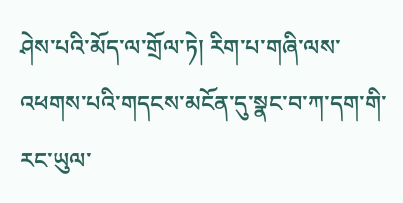ཤེས་པའི་མོད་ལ་གྲོལ་ཏེ། རིག་པ་གཞི་ལས་འཕགས་པའི་གདངས་མངོན་དུ་སྣང་བ་ཀ་དག་གི་རང་ཡུལ་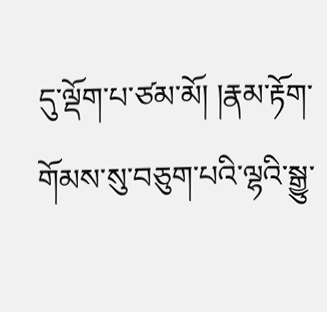དུ་ལྡོག་པ་ཙམ་མོ། །རྣམ་རྟོག་གོམས་སུ་བཅུག་པའི་ལྷའི་སྒྱུ་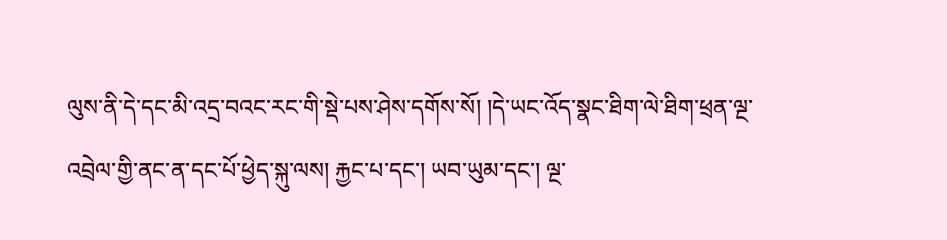ལུས་ནི་དེ་དང་མི་འདྲ་བའང་རང་གི་སྡེ་པས་ཤེས་དགོས་སོ། །དེ་ཡང་འོད་སྣང་ཐིག་ལེ་ཐིག་ཕྲན་ལྔ་འབྲེལ་གྱི་ནང་ན་དང་པོ་ཕྱེད་སྐུ་ལས། རྐྱང་པ་དང་། ཡབ་ཡུམ་དང་། ལྔ་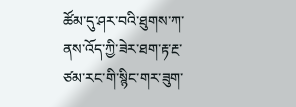ཚོམ་དུ་ཤར་བའི་ཐུགས་ཀ་ནས་འོད་ཀྱི་ཟེར་ཐག་རྟ་རྔ་ཙམ་རང་གི་སྙིང་གར་ཟུག་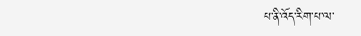པ་ནི་འོད་རིག་པ་ལ་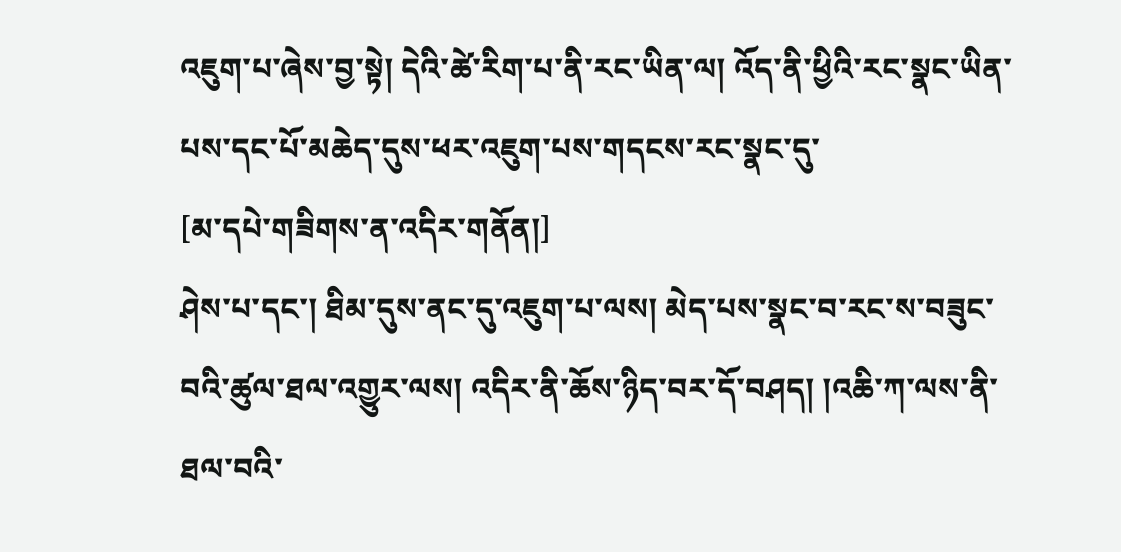འཇུག་པ་ཞེས་བྱ་སྟེ། དེའི་ཚེ་རིག་པ་ནི་རང་ཡིན་ལ། འོད་ནི་ཕྱིའི་རང་སྣང་ཡིན་པས་དང་པོ་མཆེད་དུས་ཕར་འཇུག་པས་གདངས་རང་སྣང་དུ་
[མ་དཔེ་གཟིགས་ན་འདིར་གནོན།]
ཤེས་པ་དང་། ཐིམ་དུས་ནང་དུ་འཇུག་པ་ལས། མེད་པས་སྣང་བ་རང་ས་བཟུང་བའི་ཚུལ་ཐལ་འགྱུར་ལས། འདིར་ནི་ཆོས་ཉིད་བར་དོ་བཤད། །འཆི་ཀ་ལས་ནི་ཐལ་བའི་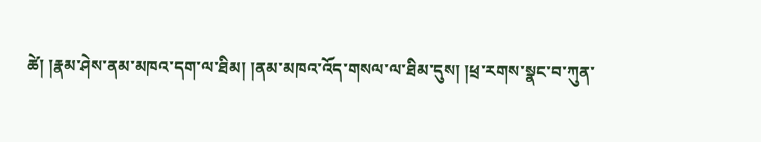ཚེ། །རྣམ་ཤེས་ནམ་མཁའ་དག་ལ་ཐིམ། །ནམ་མཁའ་འོད་གསལ་ལ་ཐིམ་དུས། །ཕྲ་རགས་སྣང་བ་ཀུན་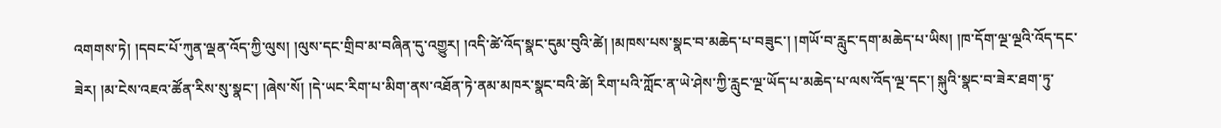འགགས་ཏེ། །དབང་པོ་ཀུན་ལྡན་འོད་ཀྱི་ལུས། །ལུས་དང་གྲིབ་མ་བཞིན་དུ་འགྱུར། །འདི་ཚེ་འོད་སྣང་དུམ་བུའི་ཚེ། །མཁས་པས་སྣང་བ་མཆེད་པ་བཟུང་། །གཡོ་བ་རླུང་དག་མཆེད་པ་ཡིས། །ཁ་དོག་ལྔ་ལྔའི་འོད་དང་ཟེར། །མ་ངེས་འཇའ་ཚོན་རིས་སུ་སྣང་། །ཞེས་སོ། །དེ་ཡང་རིག་པ་མིག་ནས་འཐོན་ཏེ་ནམ་མཁར་སྣང་བའི་ཚེ། རིག་པའི་ཀློང་ན་ཡེ་ཤེས་ཀྱི་རླུང་ལྔ་ཡོད་པ་མཆེད་པ་ལས་འོད་ལྔ་དང་། སྐུའི་སྣང་བ་ཟེར་ཐག་ཏུ་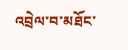འབྲེལ་བ་མཐོང་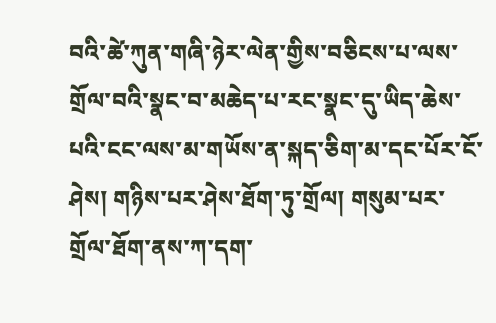བའི་ཚེ་ཀུན་གཞི་ཉེར་ལེན་གྱིས་བཅིངས་པ་ལས་གྲོལ་བའི་སྣང་བ་མཆེད་པ་རང་སྣང་དུ་ཡིད་ཆེས་པའི་ངང་ལས་མ་གཡོས་ན་སྐད་ཅིག་མ་དང་པོར་ངོ་ཤེས། གཉིས་པར་ཤེས་ཐོག་ཏུ་གྲོལ། གསུམ་པར་གྲོལ་ཐོག་ནས་ཀ་དག་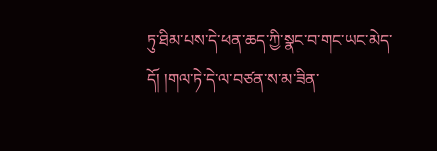ཏུ་ཐིམ་པས་དེ་ཕན་ཆད་ཀྱི་སྣང་བ་གང་ཡང་མེད་དོ། །གལ་ཏེ་དེ་ལ་བཙན་ས་མ་ཟིན་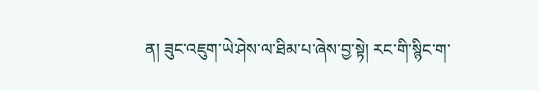ན། ཟུང་འཇུག་ཡེ་ཤེས་ལ་ཐིམ་པ་ཞེས་བྱ་སྟེ། རང་གི་སྙིང་ག་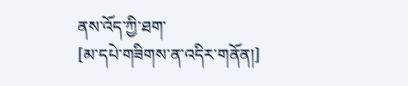ནས་འོད་ཀྱི་ཐག་
[མ་དཔེ་གཟིགས་ན་འདིར་གནོན།]